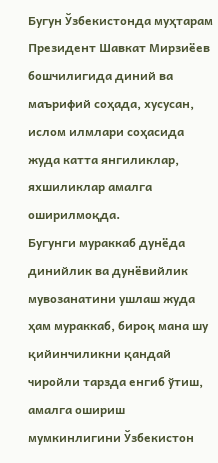Бугун Ўзбекистонда муҳтарам Президент Шавкат Мирзиёев бошчилигида диний ва маърифий соҳада, хусусан, ислом илмлари соҳасида жуда катта янгиликлар, яхшиликлар амалга оширилмоқда.
Бугунги мураккаб дунёда динийлик ва дунёвийлик мувозанатини ушлаш жуда ҳам мураккаб, бироқ мана шу қийинчиликни қандай чиройли тарзда енгиб ўтиш, амалга ошириш мумкинлигини Ўзбекистон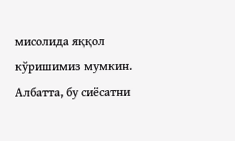мисолида яққол кўришимиз мумкин.
Албатта, бу сиёсатни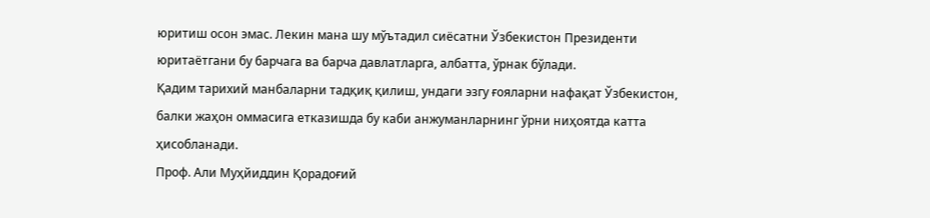юритиш осон эмас. Лекин мана шу мўътадил сиёсатни Ўзбекистон Президенти юритаётгани бу барчага ва барча давлатларга, албатта, ўрнак бўлади.
Қадим тарихий манбаларни тадқиқ қилиш, ундаги эзгу ғояларни нафақат Ўзбекистон, балки жаҳон оммасига етказишда бу каби анжуманларнинг ўрни ниҳоятда катта ҳисобланади.
Проф. Али Муҳйиддин Қорадоғий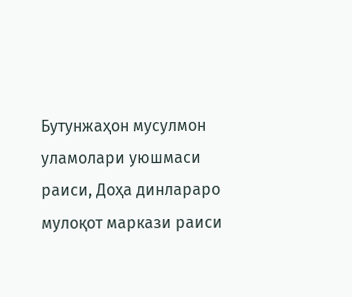Бутунжаҳон мусулмон уламолари уюшмаси раиси, Доҳа динлараро мулоқот маркази раиси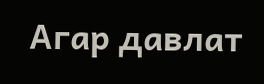Агар давлат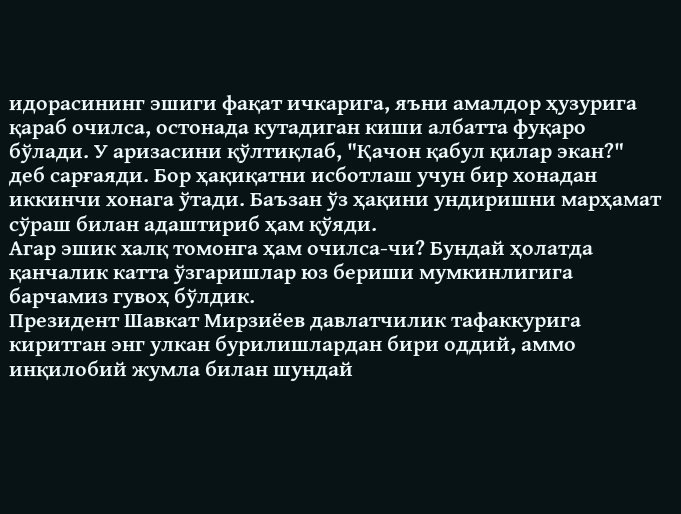идорасининг эшиги фақат ичкарига, яъни амалдор ҳузурига қараб очилса, остонада кутадиган киши албатта фуқаро бўлади. У аризасини қўлтиқлаб, "Қачон қабул қилар экан?" деб сарғаяди. Бор ҳақиқатни исботлаш учун бир хонадан иккинчи хонага ўтади. Баъзан ўз ҳақини ундиришни марҳамат сўраш билан адаштириб ҳам қўяди.
Агар эшик халқ томонга ҳам очилса-чи? Бундай ҳолатда қанчалик катта ўзгаришлар юз бериши мумкинлигига барчамиз гувоҳ бўлдик.
Президент Шавкат Мирзиёев давлатчилик тафаккурига киритган энг улкан бурилишлардан бири оддий, аммо инқилобий жумла билан шундай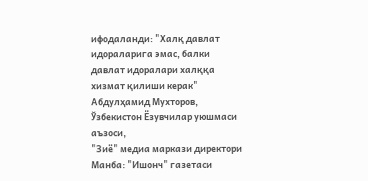ифодаланди: "Халқ давлат идораларига эмас, балки давлат идоралари халққа хизмат қилиши керак"
Абдулҳамид Мухторов,
Ўзбекистон Ёзувчилар уюшмаси аъзоси,
"Зиё" медиа маркази директори
Манба: "Ишонч" газетаси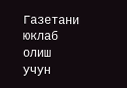Газетани юклаб олиш учун